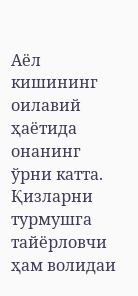Аёл кишининг оилавий ҳаётида онанинг ўрни катта. Қизларни турмушга тайёрловчи ҳам волидаи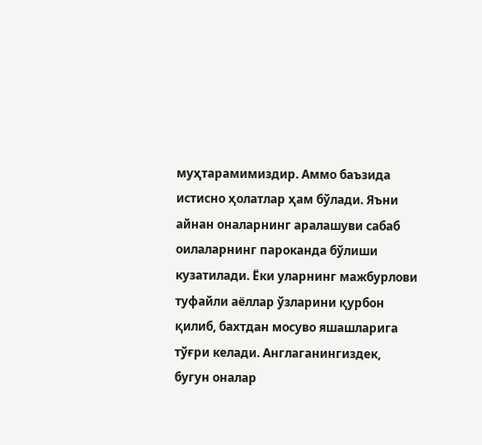муҳтарамимиздир. Аммо баъзида истисно ҳолатлар ҳам бўлади. Яъни айнан оналарнинг аралашуви сабаб оилаларнинг пароканда бўлиши кузатилади. Ёки уларнинг мажбурлови туфайли аёллар ўзларини қурбон қилиб, бахтдан мосуво яшашларига тўғри келади. Англаганингиздек, бугун оналар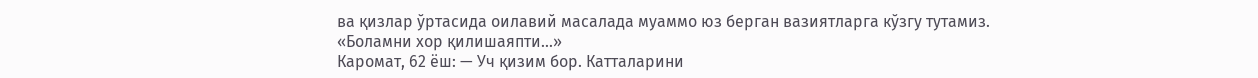ва қизлар ўртасида оилавий масалада муаммо юз берган вазиятларга кўзгу тутамиз.
«Боламни хор қилишаяпти...»
Каромат, 62 ёш: — Уч қизим бор. Катталарини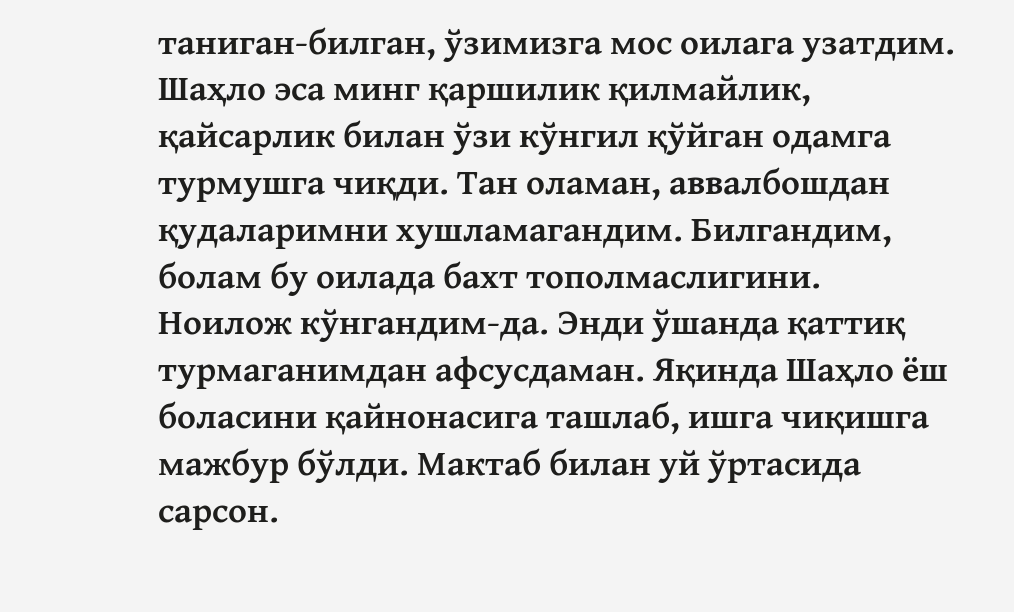таниган-билган, ўзимизга мос оилага узатдим. Шаҳло эса минг қаршилик қилмайлик, қайсарлик билан ўзи кўнгил қўйган одамга турмушга чиқди. Тан оламан, аввалбошдан қудаларимни хушламагандим. Билгандим, болам бу оилада бахт тополмаслигини. Ноилож кўнгандим-да. Энди ўшанда қаттиқ турмаганимдан афсусдаман. Яқинда Шаҳло ёш боласини қайнонасига ташлаб, ишга чиқишга мажбур бўлди. Мактаб билан уй ўртасида сарсон.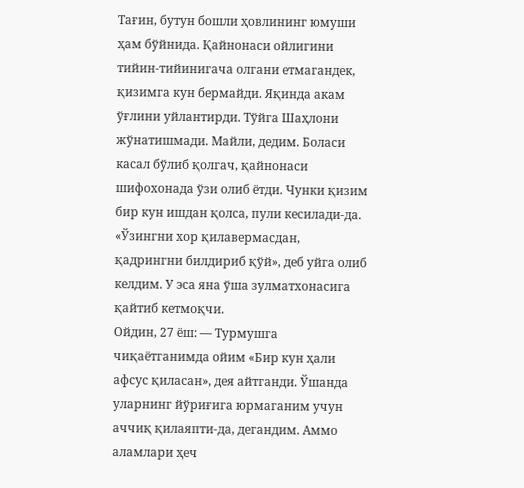Тағин, бутун бошли ҳовлининг юмуши ҳам бўйнида. Қайнонаси ойлигини тийин-тийинигача олгани етмагандек, қизимга кун бермайди. Яқинда акам ўғлини уйлантирди. Тўйга Шаҳлони жўнатишмади. Майли, дедим. Боласи касал бўлиб қолгач, қайнонаси шифохонада ўзи олиб ётди. Чунки қизим бир кун ишдан қолса, пули кесилади-да. «Ўзингни хор қилавермасдан, қадрингни билдириб қўй», деб уйга олиб келдим. У эса яна ўша зулматхонасига қайтиб кетмоқчи.
Ойдин, 27 ёш: — Турмушга чиқаётганимда ойим «Бир кун ҳали афсус қиласан», дея айтганди. Ўшанда уларнинг йўриғига юрмаганим учун аччиқ қилаяпти-да, дегандим. Аммо аламлари ҳеч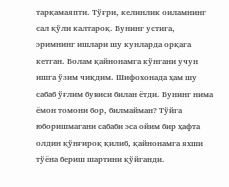тарқамаяпти. Тўғри, келинлик оиламнинг сал қўли калтароқ. Бунинг устига, эримнинг ишлари шу кунларда орқага кетган. Болам қайнонамга кўнгани учун ишга ўзим чиқдим. Шифохонада ҳам шу сабаб ўғлим бувиси билан ётди. Бунинг нима ёмон томони бор, билмайман? Тўйга юборишмагани сабаби эса ойим бир ҳафта олдин қўнғироқ қилиб, қайнонамга яхши тўёна бериш шартини қўйганди.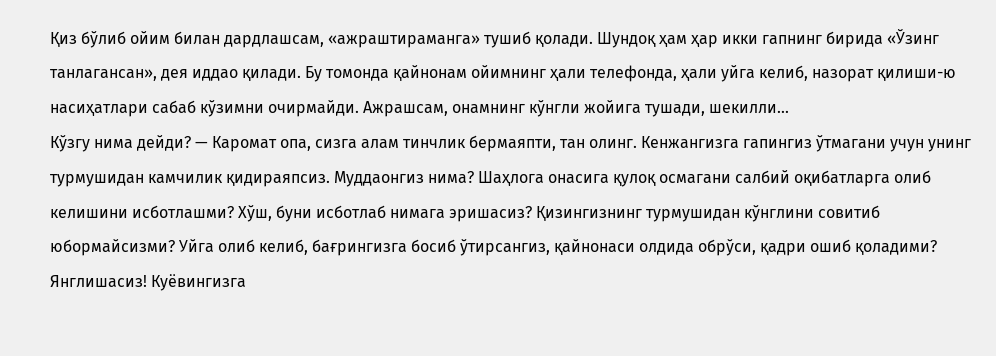Қиз бўлиб ойим билан дардлашсам, «ажраштираманга» тушиб қолади. Шундоқ ҳам ҳар икки гапнинг бирида «Ўзинг танлагансан», дея иддао қилади. Бу томонда қайнонам ойимнинг ҳали телефонда, ҳали уйга келиб, назорат қилиши-ю насиҳатлари сабаб кўзимни очирмайди. Ажрашсам, онамнинг кўнгли жойига тушади, шекилли...
Кўзгу нима дейди? — Каромат опа, сизга алам тинчлик бермаяпти, тан олинг. Кенжангизга гапингиз ўтмагани учун унинг турмушидан камчилик қидираяпсиз. Муддаонгиз нима? Шаҳлога онасига қулоқ осмагани салбий оқибатларга олиб келишини исботлашми? Хўш, буни исботлаб нимага эришасиз? Қизингизнинг турмушидан кўнглини совитиб юбормайсизми? Уйга олиб келиб, бағрингизга босиб ўтирсангиз, қайнонаси олдида обрўси, қадри ошиб қоладими? Янглишасиз! Куёвингизга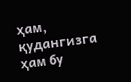ҳам, қудангизга ҳам бу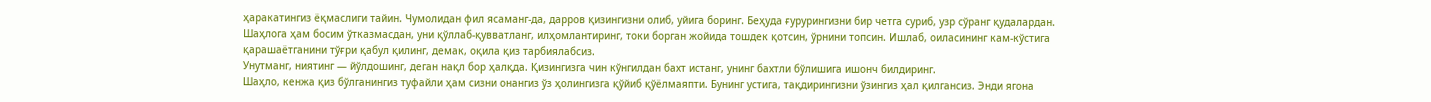ҳаракатингиз ёқмаслиги тайин. Чумолидан фил ясаманг-да, дарров қизингизни олиб, уйига боринг. Беҳуда ғурурингизни бир четга суриб, узр сўранг қудалардан. Шаҳлога ҳам босим ўтказмасдан, уни қўллаб-қувватланг, илҳомлантиринг, токи борган жойида тошдек қотсин, ўрнини топсин. Ишлаб, оиласининг кам-кўстига қарашаётганини тўғри қабул қилинг, демак, оқила қиз тарбиялабсиз.
Унутманг, ниятинг — йўлдошинг, деган нақл бор ҳалқда. Қизингизга чин кўнгилдан бахт истанг, унинг бахтли бўлишига ишонч билдиринг.
Шаҳло, кенжа қиз бўлганингиз туфайли ҳам сизни онангиз ўз ҳолингизга қўйиб қўёлмаяпти. Бунинг устига, тақдирингизни ўзингиз ҳал қилгансиз. Энди ягона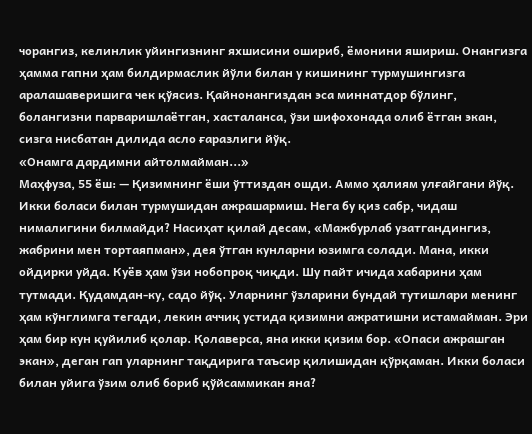чорангиз, келинлик уйингизнинг яхшисини ошириб, ёмонини яшириш. Онангизга ҳамма гапни ҳам билдирмаслик йўли билан у кишининг турмушингизга аралашаверишига чек қўясиз. Қайнонангиздан эса миннатдор бўлинг, болангизни парваришлаётган, хасталанса, ўзи шифохонада олиб ётган экан, сизга нисбатан дилида асло ғаразлиги йўқ.
«Онамга дардимни айтолмайман...»
Маҳфуза, 55 ёш: — Қизимнинг ёши ўттиздан ошди. Аммо ҳалиям улғайгани йўқ. Икки боласи билан турмушидан ажрашармиш. Нега бу қиз сабр, чидаш нималигини билмайди? Насиҳат қилай десам, «Мажбурлаб узатгандингиз, жабрини мен тортаяпман», дея ўтган кунларни юзимга солади. Мана, икки ойдирки уйда. Куёв ҳам ўзи нобопроқ чиқди. Шу пайт ичида хабарини ҳам тутмади. Қудамдан-ку, садо йўқ. Уларнинг ўзларини бундай тутишлари менинг ҳам кўнглимга тегади, лекин аччиқ устида қизимни ажратишни истамайман. Эри ҳам бир кун қуйилиб қолар. Қолаверса, яна икки қизим бор. «Опаси ажрашган экан», деган гап уларнинг тақдирига таъсир қилишидан қўрқаман. Икки боласи билан уйига ўзим олиб бориб қўйсаммикан яна?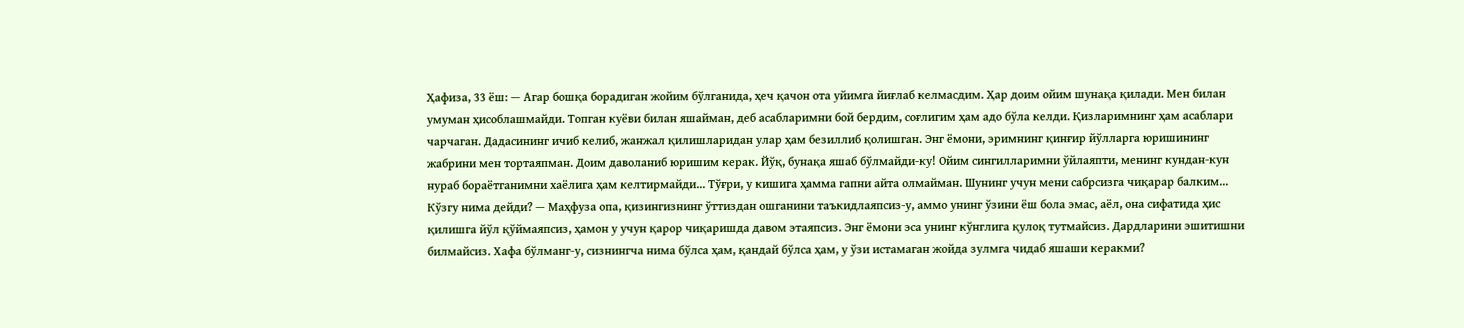Ҳафиза, 33 ёш: — Агар бошқа борадиган жойим бўлганида, ҳеч қачон ота уйимга йиғлаб келмасдим. Ҳар доим ойим шунақа қилади. Мен билан умуман ҳисоблашмайди. Топган куёви билан яшайман, деб асабларимни бой бердим, соғлигим ҳам адо бўла келди. Қизларимнинг ҳам асаблари чарчаган. Дадасининг ичиб келиб, жанжал қилишларидан улар ҳам безиллиб қолишган. Энг ёмони, эримнинг қинғир йўлларга юришининг жабрини мен тортаяпман. Доим даволаниб юришим керак. Йўқ, бунақа яшаб бўлмайди-ку! Ойим сингилларимни ўйлаяпти, менинг кундан-кун нураб бораётганимни хаёлига ҳам келтирмайди... Тўғри, у кишига ҳамма гапни айта олмайман. Шунинг учун мени сабрсизга чиқарар балким...
Кўзгу нима дейди? — Маҳфуза опа, қизингизнинг ўттиздан ошганини таъкидлаяпсиз-у, аммо унинг ўзини ёш бола эмас, аёл, она сифатида ҳис қилишга йўл қўймаяпсиз, ҳамон у учун қарор чиқаришда давом этаяпсиз. Энг ёмони эса унинг кўнглига қулоқ тутмайсиз. Дардларини эшитишни билмайсиз. Хафа бўлманг-у, сизнингча нима бўлса ҳам, қандай бўлса ҳам, у ўзи истамаган жойда зулмга чидаб яшаши керакми?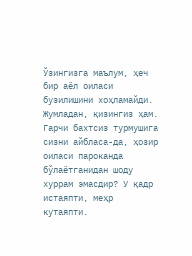Ўзингизга маълум, ҳеч бир аёл оиласи бузилишини хоҳламайди. Жумладан, қизингиз ҳам. Гарчи бахтсиз турмушига сизни айбласа-да, ҳозир оиласи пароканда бўлаётганидан шоду хуррам эмасдир? У қадр истаяпти, меҳр кутаяпти.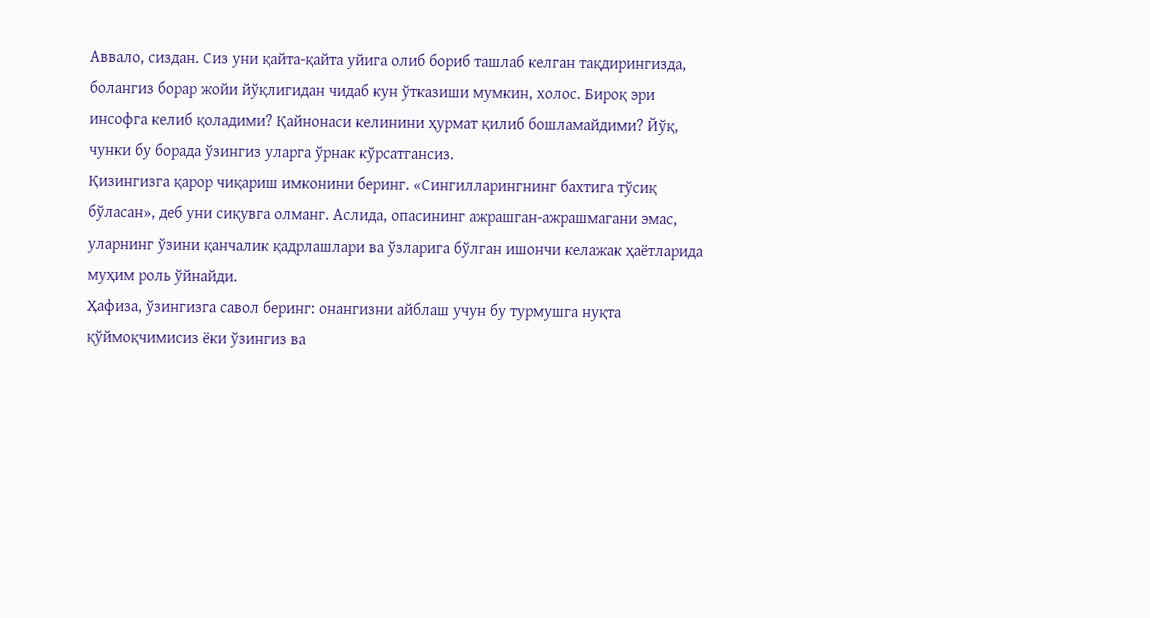Аввало, сиздан. Сиз уни қайта-қайта уйига олиб бориб ташлаб келган тақдирингизда, болангиз борар жойи йўқлигидан чидаб кун ўтказиши мумкин, холос. Бироқ эри инсофга келиб қоладими? Қайнонаси келинини ҳурмат қилиб бошламайдими? Йўқ, чунки бу борада ўзингиз уларга ўрнак кўрсатгансиз.
Қизингизга қарор чиқариш имконини беринг. «Сингилларингнинг бахтига тўсиқ бўласан», деб уни сиқувга олманг. Аслида, опасининг ажрашган-ажрашмагани эмас, уларнинг ўзини қанчалик қадрлашлари ва ўзларига бўлган ишончи келажак ҳаётларида муҳим роль ўйнайди.
Ҳафиза, ўзингизга савол беринг: онангизни айблаш учун бу турмушга нуқта қўймоқчимисиз ёки ўзингиз ва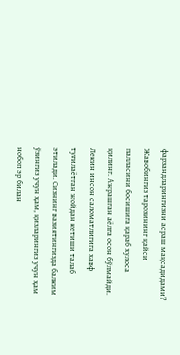фарзандларингизни асраш мақсадидами? Жавобингиз тарозининг қайси палласини босишига қараб хулоса қилинг. Ажрашган аёлга осон бўлмайди. Лекин инсон саломатлигига хавф туғилаётган жойдан кетиши талаб этилади. Сизнинг вазиятингизда балким ўзингиз учун ҳам, қизларингиз учун ҳам нобоп эр билан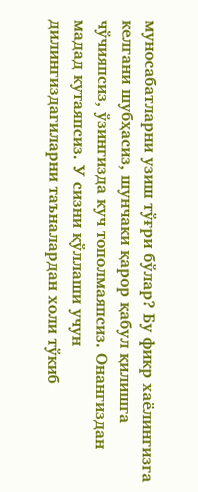муносабатларни узиш тўғри бўлар? Бу фикр хаёлингизга келгани шубҳасиз, шунчаки қарор қабул қилишга чўчияпсиз, ўзингизда куч тополмаяпсиз. Онангиздан мадад кутаяпсиз. У сизни қўллаши учун дилингиздагиларни таъналардан холи тўкиб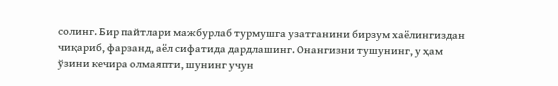солинг. Бир пайтлари мажбурлаб турмушга узатганини бирзум хаёлингиздан чиқариб, фарзанд, аёл сифатида дардлашинг. Онангизни тушунинг, у ҳам ўзини кечира олмаяпти, шунинг учун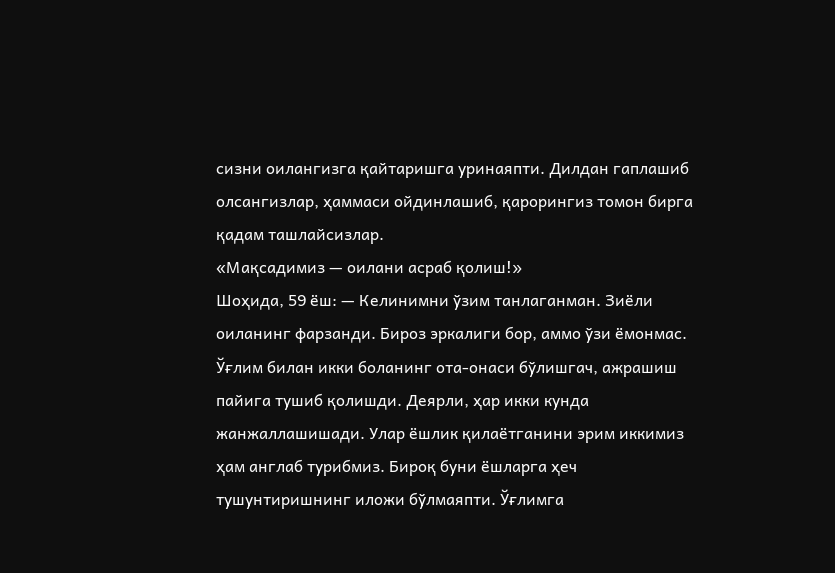сизни оилангизга қайтаришга уринаяпти. Дилдан гаплашиб олсангизлар, ҳаммаси ойдинлашиб, қарорингиз томон бирга қадам ташлайсизлар.
«Мақсадимиз — оилани асраб қолиш!»
Шоҳида, 59 ёш: — Келинимни ўзим танлаганман. Зиёли оиланинг фарзанди. Бироз эркалиги бор, аммо ўзи ёмонмас. Ўғлим билан икки боланинг ота-онаси бўлишгач, ажрашиш пайига тушиб қолишди. Деярли, ҳар икки кунда жанжаллашишади. Улар ёшлик қилаётганини эрим иккимиз ҳам англаб турибмиз. Бироқ буни ёшларга ҳеч тушунтиришнинг иложи бўлмаяпти. Ўғлимга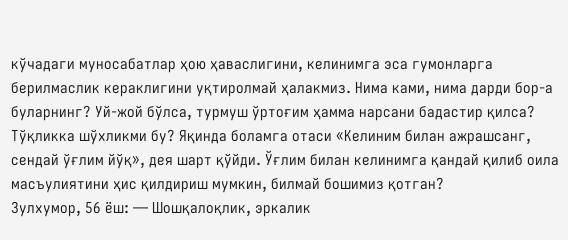кўчадаги муносабатлар ҳою ҳаваслигини, келинимга эса гумонларга берилмаслик кераклигини уқтиролмай ҳалакмиз. Нима ками, нима дарди бор-а буларнинг? Уй-жой бўлса, турмуш ўртоғим ҳамма нарсани бадастир қилса? Тўқликка шўхликми бу? Яқинда боламга отаси «Келиним билан ажрашсанг, сендай ўғлим йўқ», дея шарт қўйди. Ўғлим билан келинимга қандай қилиб оила масъулиятини ҳис қилдириш мумкин, билмай бошимиз қотган?
Зулхумор, 56 ёш: — Шошқалоқлик, эркалик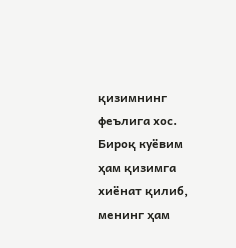қизимнинг феълига хос. Бироқ куёвим ҳам қизимга хиёнат қилиб, менинг ҳам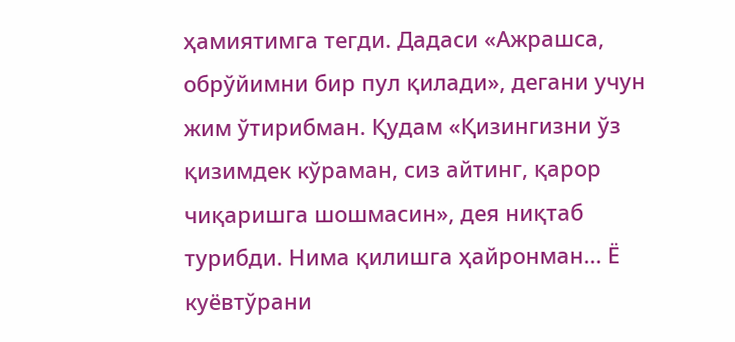ҳамиятимга тегди. Дадаси «Ажрашса, обрўйимни бир пул қилади», дегани учун жим ўтирибман. Қудам «Қизингизни ўз қизимдек кўраман, сиз айтинг, қарор чиқаришга шошмасин», дея ниқтаб турибди. Нима қилишга ҳайронман... Ё куёвтўрани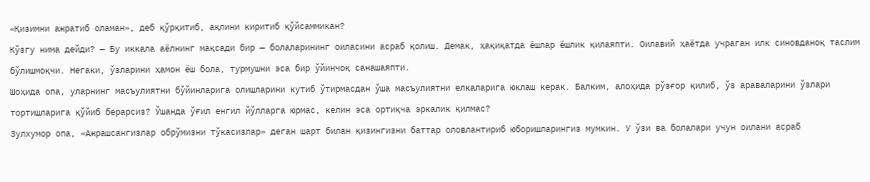«Қизимни ажратиб оламан», деб қўрқитиб, ақлини киритиб қўйсаммикан?
Кўзгу нима дейди? — Бу иккала аёлнинг мақсади бир — болаларининг оиласини асраб қолиш. Демак, ҳақиқатда ёшлар ёшлик қилаяпти. Оилавий ҳаётда учраган илк синовданоқ таслим бўлишмоқчи. Негаки, ўзларини ҳамон ёш бола, турмушни эса бир ўйинчоқ санашаяпти.
Шоҳида опа, уларнинг масъулиятни бўйинларига олишларини кутиб ўтирмасдан ўша масъулиятни елкаларига юклаш керак. Балким, алоҳида рўзғор қилиб, ўз араваларини ўзлари тортишларига қўйиб берарсиз? Ўшанда ўғил енгил йўлларга юрмас, келин эса ортиқча эркалик қилмас?
Зулхумор опа, «Ажрашсангизлар обрўмизни тўкасизлар» деган шарт билан қизингизни баттар оловлантириб юборишларингиз мумкин. У ўзи ва болалари учун оилани асраб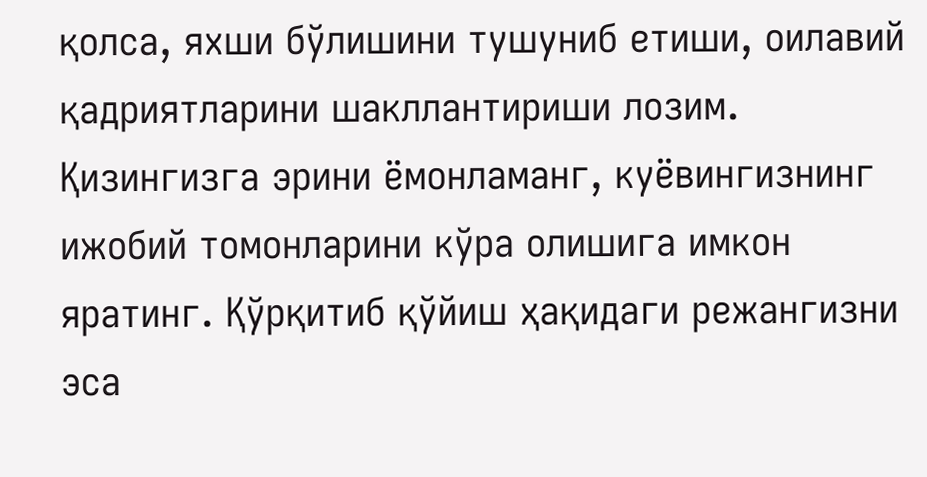қолса, яхши бўлишини тушуниб етиши, оилавий қадриятларини шакллантириши лозим. Қизингизга эрини ёмонламанг, куёвингизнинг ижобий томонларини кўра олишига имкон яратинг. Қўрқитиб қўйиш ҳақидаги режангизни эса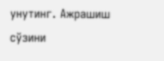унутинг. Ажрашиш сўзини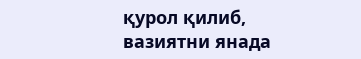қурол қилиб, вазиятни янада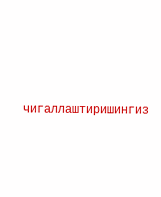чигаллаштиришингиз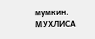мумкин.
МУХЛИСА